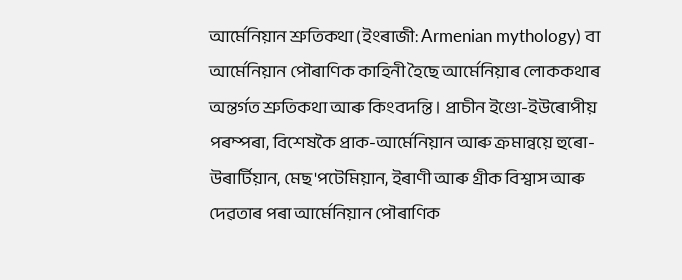আৰ্মেনিয়ান শ্ৰুতিকথা (ইংৰাজী: Armenian mythology) বা আৰ্মেনিয়ান পৌৰাণিক কাহিনী হৈছে আৰ্মেনিয়াৰ লোককথাৰ অন্তৰ্গত শ্ৰুতিকথা আৰু কিংবদন্তি। প্ৰাচীন ইণ্ডো-ইউৰোপীয় পৰম্পৰা, বিশেষকৈ প্ৰাক-আৰ্মেনিয়ান আৰু ক্ৰমান্বয়ে হুৰো-উৰাৰ্টিয়ান, মেছ'পটেমিয়ান, ইৰাণী আৰু গ্ৰীক বিশ্বাস আৰু দেৱতাৰ পৰা আৰ্মেনিয়ান পৌৰাণিক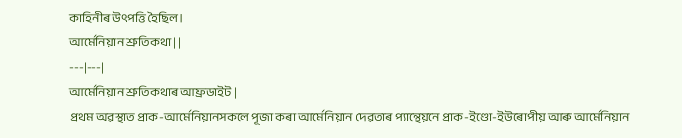কাহিনীৰ উৎপত্তি হৈছিল।
আৰ্মেনিয়ান শ্ৰুতিকথা | |
---|---|
আৰ্মেনিয়ান শ্ৰুতিকথাৰ আফ্ৰডাইট |
প্ৰথম অৱস্থাত প্ৰাক-আৰ্মেনিয়ানসকলে পূজা কৰা আৰ্মেনিয়ান দেৱতাৰ প্যান্থেয়নে প্ৰাক-ইণ্ডো-ইউৰোপীয় আৰু আৰ্মেনিয়ান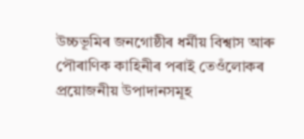উচ্চভূমিৰ জনগোষ্ঠীৰ ধৰ্মীয় বিশ্বাস আৰু পৌৰাণিক কাহিনীৰ পৰাই তেওঁলোকৰ প্ৰয়োজনীয় উপাদানসমূহ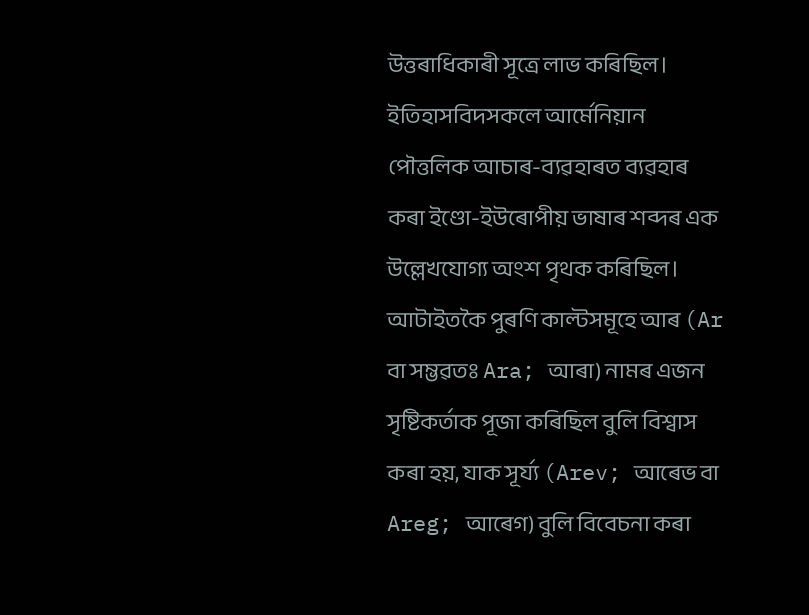উত্তৰাধিকাৰী সূত্ৰে লাভ কৰিছিল। ইতিহাসবিদসকলে আৰ্মেনিয়ান পৌত্তলিক আচাৰ-ব্যৱহাৰত ব্যৱহাৰ কৰা ইণ্ডো-ইউৰোপীয় ভাষাৰ শব্দৰ এক উল্লেখযোগ্য অংশ পৃথক কৰিছিল। আটাইতকৈ পুৰণি কাল্টসমূহে আৰ (Ar বা সম্ভৱতঃ Ara; আৰা) নামৰ এজন সৃষ্টিকৰ্তাক পূজা কৰিছিল বুলি বিশ্বাস কৰা হয়, যাক সূৰ্য্য (Arev; আৰেভ বা Areg; আৰেগ) বুলি বিবেচনা কৰা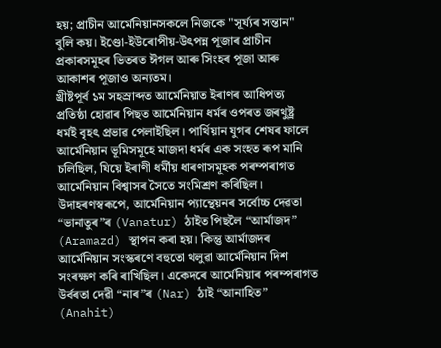হয়; প্ৰাচীন আৰ্মেনিয়ানসকলে নিজকে "সূৰ্য্যৰ সন্তান" বুলি কয়। ইণ্ডো-ইউৰোপীয়-উৎপন্ন পূজাৰ প্ৰাচীন প্ৰকাৰসমূহৰ ভিতৰত ঈগল আৰু সিংহৰ পূজা আৰু আকাশৰ পূজাও অন্যতম।
খ্ৰীষ্টপূৰ্ব ১ম সহস্ৰাব্দত আৰ্মেনিয়াত ইৰাণৰ আধিপত্য প্ৰতিষ্ঠা হোৱাৰ পিছত আৰ্মেনিয়ান ধৰ্মৰ ওপৰত জৰথুষ্ট্ৰ ধৰ্মই বৃহৎ প্ৰভাৱ পেলাইছিল। পাৰ্থিয়ান যুগৰ শেষৰ ফালে আৰ্মেনিয়ান ভূমিসমূহে মাজদা ধৰ্মৰ এক সংহত ৰূপ মানি চলিছিল, যিয়ে ইৰাণী ধৰ্মীয় ধাৰণাসমূহক পৰম্পৰাগত আৰ্মেনিয়ান বিশ্বাসৰ সৈতে সংমিশ্ৰণ কৰিছিল। উদাহৰণস্বৰূপে, আৰ্মেনিয়ান প্যান্থেয়নৰ সৰ্বোচ্চ দেৱতা “ভানাতুৰ”ৰ (Vanatur) ঠাইত পিছলৈ “আৰ্মাজদ” (Aramazd) স্থাপন কৰা হয়। কিন্তু আৰ্মাজদৰ আৰ্মেনিয়ান সংস্কৰণে বহুতো থলুৱা আৰ্মেনিয়ান দিশ সংৰক্ষণ কৰি ৰাখিছিল। একেদৰে আৰ্মেনিয়াৰ পৰম্পৰাগত উৰ্বৰতা দেৱী “নাৰ”ৰ (Nar) ঠাই “আনাহিত” (Anahit)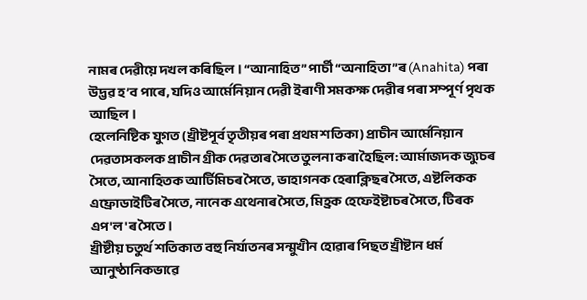নামৰ দেৱীয়ে দখল কৰিছিল। “আনাহিত” পাৰ্চী “অনাহিতা”ৰ (Anahita) পৰা উদ্ভৱ হ’ব পাৰে, যদিও আৰ্মেনিয়ান দেৱী ইৰাণী সমকক্ষ দেৱীৰ পৰা সম্পূৰ্ণ পৃথক আছিল।
হেলেনিষ্টিক যুগত (খ্ৰীষ্টপূৰ্ব তৃতীয়ৰ পৰা প্ৰথম শতিকা) প্ৰাচীন আৰ্মেনিয়ান দেৱতাসকলক প্ৰাচীন গ্ৰীক দেৱতাৰ সৈতে তুলনা কৰা হৈছিল: আৰ্মাজদক জ্যুচৰ সৈতে, আনাহিতক আৰ্টিমিচৰ সৈতে, ভাহাগনক হেৰাক্লিছৰ সৈতে, এষ্টলিকক এফ্ৰোডাইটিৰ সৈতে, নানেক এথেনাৰ সৈতে, মিহ্ৰক হেফেইষ্টাচৰ সৈতে, টিৰক এপ'ল'ৰ সৈতে।
খ্ৰীষ্টীয় চতুৰ্থ শতিকাত বহু নিৰ্যাতনৰ সন্মুখীন হোৱাৰ পিছত খ্ৰীষ্টান ধৰ্ম আনুষ্ঠানিকভাৱে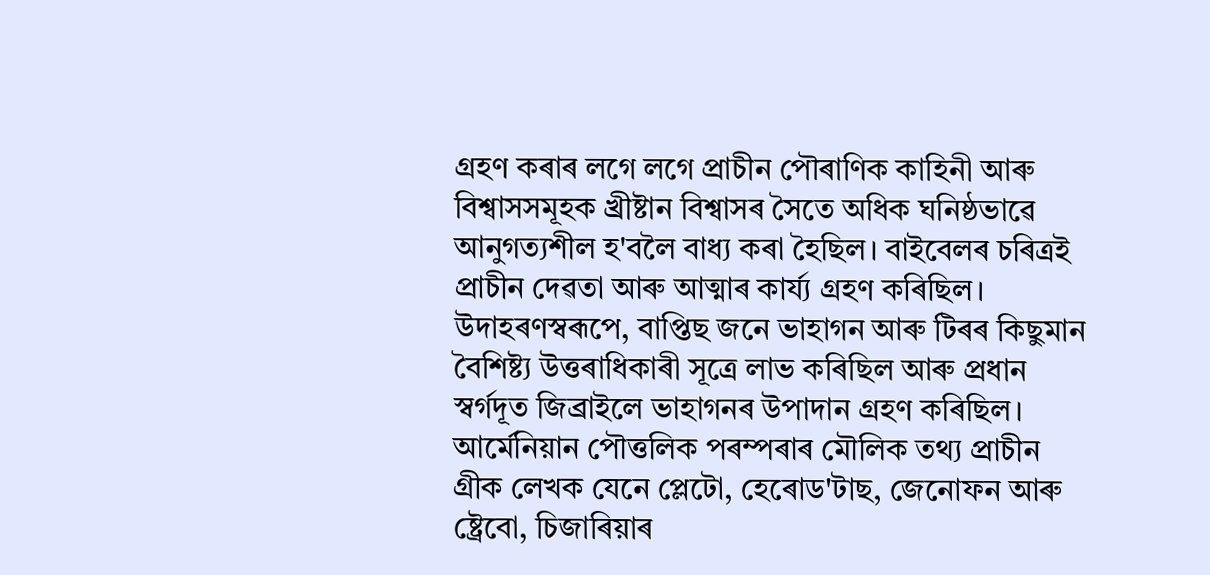গ্ৰহণ কৰাৰ লগে লগে প্ৰাচীন পৌৰাণিক কাহিনী আৰু বিশ্বাসসমূহক খ্ৰীষ্টান বিশ্বাসৰ সৈতে অধিক ঘনিষ্ঠভাৱে আনুগত্যশীল হ'বলৈ বাধ্য কৰা হৈছিল। বাইবেলৰ চৰিত্ৰই প্ৰাচীন দেৱতা আৰু আত্মাৰ কাৰ্য্য গ্ৰহণ কৰিছিল। উদাহৰণস্বৰূপে, বাপ্তিছ জনে ভাহাগন আৰু টিৰৰ কিছুমান বৈশিষ্ট্য উত্তৰাধিকাৰী সূত্ৰে লাভ কৰিছিল আৰু প্ৰধান স্বৰ্গদূত জিব্ৰাইলে ভাহাগনৰ উপাদান গ্ৰহণ কৰিছিল।
আৰ্মেনিয়ান পৌত্তলিক পৰম্পৰাৰ মৌলিক তথ্য প্ৰাচীন গ্ৰীক লেখক যেনে প্লেটো, হেৰোড'টাছ, জেনোফন আৰু ষ্ট্ৰেবো, চিজাৰিয়াৰ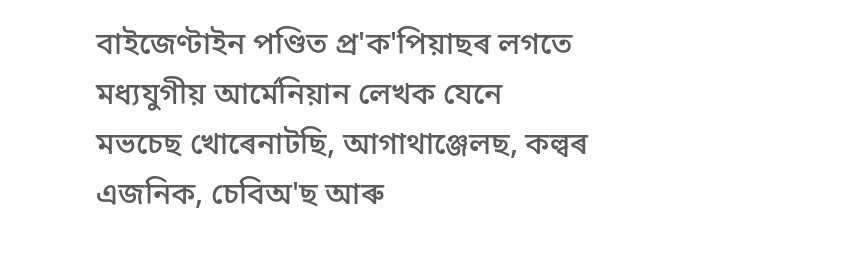বাইজেণ্টাইন পণ্ডিত প্ৰ'ক'পিয়াছৰ লগতে মধ্যযুগীয় আৰ্মেনিয়ান লেখক যেনে মভচেছ খোৰেনাটছি, আগাথাঞ্জেলছ, কল্বৰ এজনিক, চেবিঅ'ছ আৰু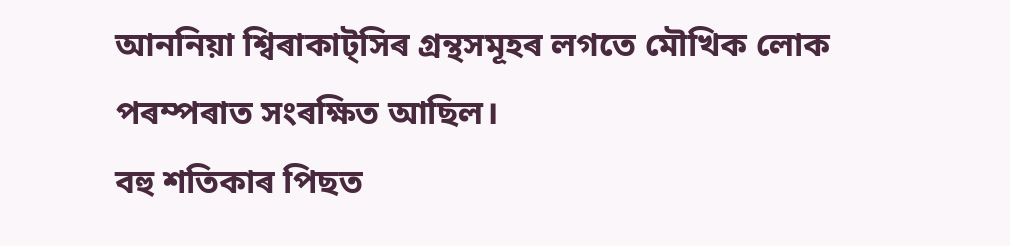আননিয়া শ্বিৰাকাট্সিৰ গ্ৰন্থসমূহৰ লগতে মৌখিক লোক পৰম্পৰাত সংৰক্ষিত আছিল।
বহু শতিকাৰ পিছত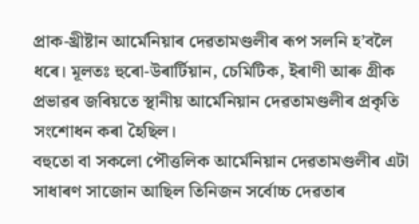প্ৰাক-খ্ৰীষ্টান আৰ্মেনিয়াৰ দেৱতামণ্ডলীৰ ৰূপ সলনি হ’বলৈ ধৰে। মূলতঃ হুৰো-উৰাৰ্টিয়ান, চেমিটিক, ইৰাণী আৰু গ্ৰীক প্ৰভাৱৰ জৰিয়তে স্থানীয় আৰ্মেনিয়ান দেৱতামণ্ডলীৰ প্ৰকৃতি সংশোধন কৰা হৈছিল।
বহুতো বা সকলো পৌত্তলিক আৰ্মেনিয়ান দেৱতামণ্ডলীৰ এটা সাধাৰণ সাজোন আছিল তিনিজন সৰ্বোচ্চ দেৱতাৰ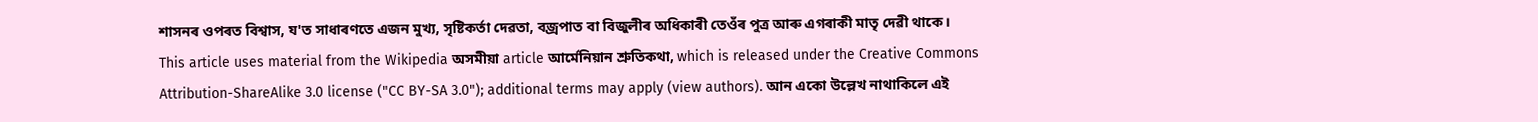শাসনৰ ওপৰত বিশ্বাস, য'ত সাধাৰণতে এজন মুখ্য, সৃষ্টিকৰ্তা দেৱতা, বজ্ৰপাত বা বিজুলীৰ অধিকাৰী তেওঁৰ পুত্ৰ আৰু এগৰাকী মাতৃ দেৱী থাকে।
This article uses material from the Wikipedia অসমীয়া article আৰ্মেনিয়ান শ্ৰুতিকথা, which is released under the Creative Commons Attribution-ShareAlike 3.0 license ("CC BY-SA 3.0"); additional terms may apply (view authors). আন একো উল্লেখ নাথাকিলে এই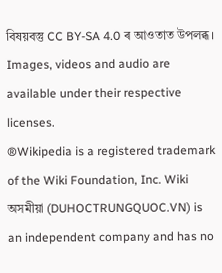বিষয়বস্তু CC BY-SA 4.0 ৰ আওতাত উপলব্ধ। Images, videos and audio are available under their respective licenses.
®Wikipedia is a registered trademark of the Wiki Foundation, Inc. Wiki অসমীয়া (DUHOCTRUNGQUOC.VN) is an independent company and has no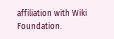affiliation with Wiki Foundation.